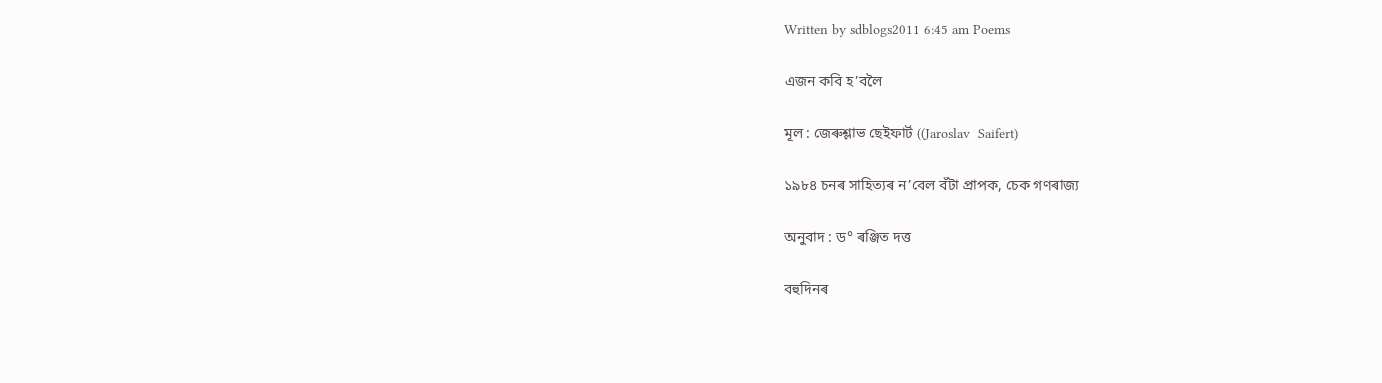Written by sdblogs2011 6:45 am Poems

এজন কবি হ’বলৈ

মূল : জেৰুশ্লাভ ছেইফাৰ্ট ((Jaroslav  Saifert)

১৯৮৪ চনৰ সাহিত্যৰ ন’বেল বঁটা প্ৰাপক, চেক গণৰাজ্য

অনুবাদ : ড° ৰঞ্জিত দত্ত

বহুদিনৰ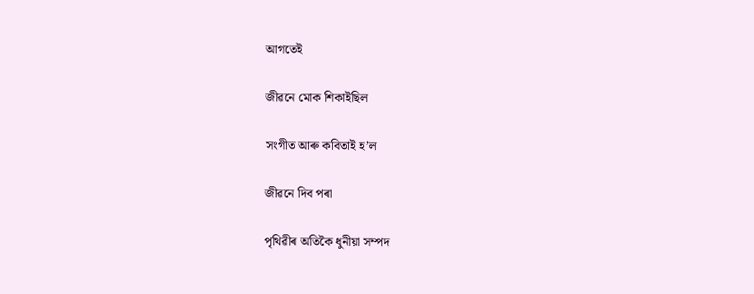আগতেই

জীৱনে মোক শিকাইছিল

সংগীত আৰু কবিতাই হ’ল

জীৱনে দিব পৰা

পৃথিৱীৰ অতিকৈ ধুনীয়া সম্পদ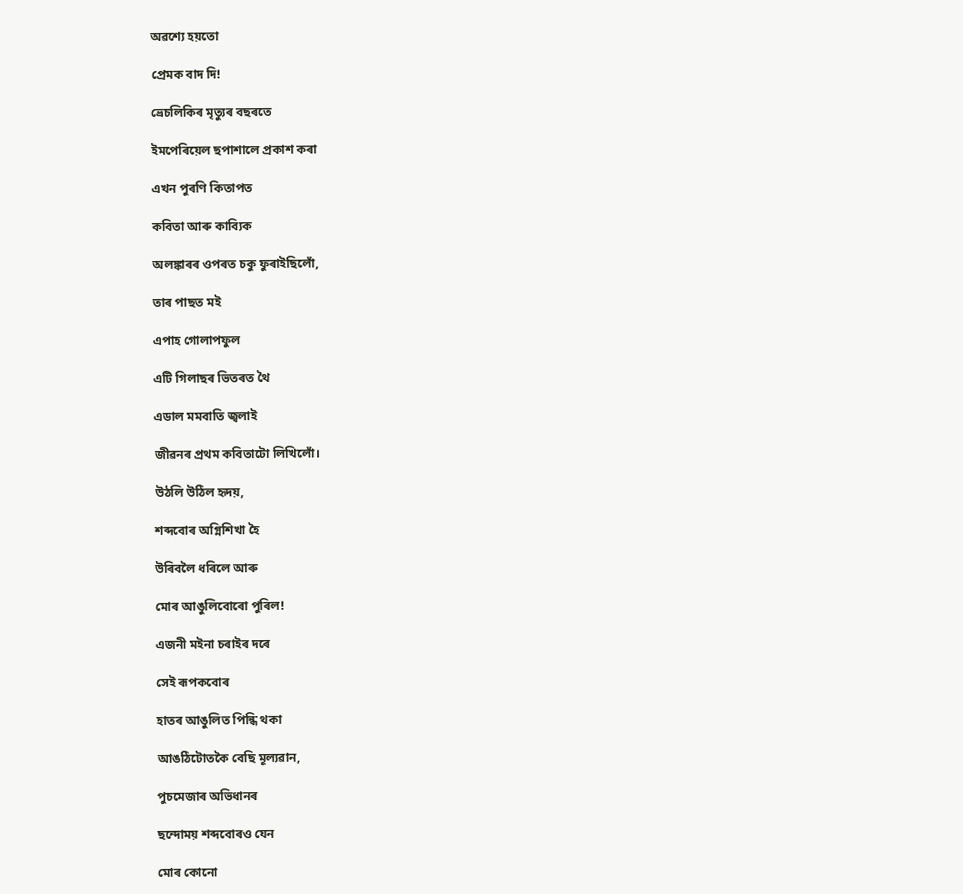অৱশ্যে হয়তো

প্ৰেমক বাদ দি!

ভ্ৰেচলিকিৰ মৃত্যুৰ বছৰতে

ইমপেৰিয়েল ছপাশালে প্ৰকাশ কৰা

এখন পুৰণি কিতাপত

কবিতা আৰু কাব্যিক

অলঙ্কাৰৰ ওপৰত চকু ফুৰাইছিলোঁ,

তাৰ পাছত মই

এপাহ গোলাপফুল

এটি গিলাছৰ ভিতৰত থৈ

এডাল মমবাতি জ্বলাই

জীৱনৰ প্ৰথম কবিতাটো লিখিলোঁ।

উঠলি উঠিল হৃদয়,

শব্দবোৰ অগ্নিশিখা হৈ

উৰিবলৈ ধৰিলে আৰু

মোৰ আঙুলিবোৰো পুৰিল!

এজনী মইনা চৰাইৰ দৰে

সেই ৰূপকবোৰ

হাতৰ আঙুলিত পিন্ধি থকা

আঙঠিটোতকৈ বেছি মূল্যৱান,

পুচমেজাৰ অভিধানৰ

ছন্দোময় শব্দবোৰও যেন

মোৰ কোনো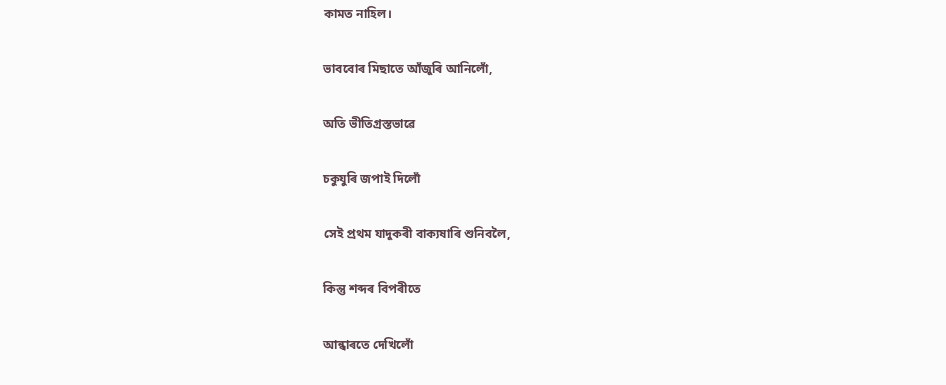কামত নাহিল।

ভাববোৰ মিছাতে আঁজুৰি আনিলোঁ,

অতি ভীতিগ্ৰস্তভাৱে

চকুযুৰি জপাই দিলোঁ

সেই প্ৰথম যাদুকৰী বাক্যষাৰি শুনিবলৈ,

কিন্তু শব্দৰ বিপৰীতে

আন্ধাৰতে দেখিলোঁ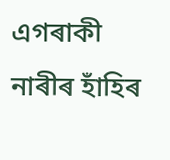এগৰাকী নাৰীৰ হাঁহিৰ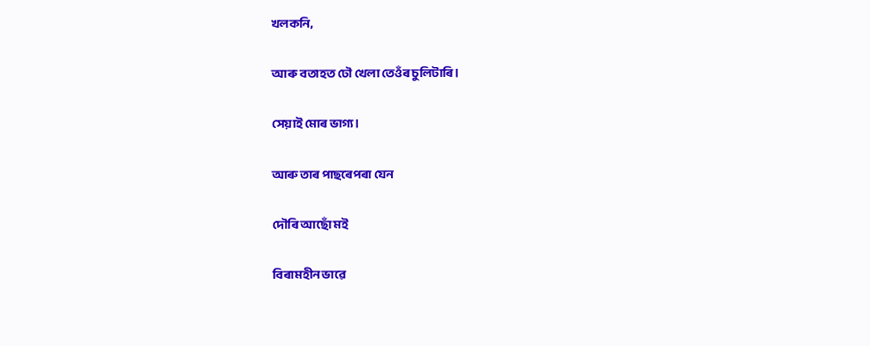খলকনি,

আৰু বতাহত ঢৌ খেলা তেওঁৰ চুলিটাৰি।

সেয়াই মোৰ ভাগ্য।

আৰু তাৰ পাছৰেপৰা যেন

দৌৰি আছোঁ মই

বিৰামহীন ভাৱে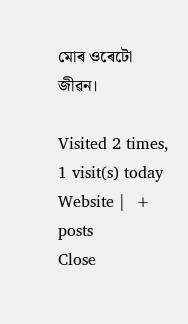মোৰ ওৰেটো জীৱন।

Visited 2 times, 1 visit(s) today
Website |  + posts
Close